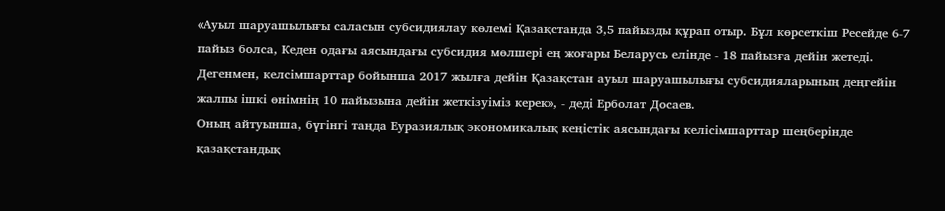«Ауыл шаруашылығы саласын субсидиялау көлемі Қазақстанда 3,5 пайызды құрап отыр. Бұл көрсеткіш Ресейде 6-7 пайыз болса, Кеден одағы аясындағы субсидия мөлшері ең жоғары Беларусь елінде - 18 пайызға дейін жетеді. Дегенмен, келсімшарттар бойынша 2017 жылға дейін Қазақстан ауыл шаруашылығы субсидияларының деңгейін жалпы ішкі өнімнің 10 пайызына дейін жеткізуіміз керек», - деді Ерболат Досаев.
Оның айтуынша, бүгінгі таңда Еуразиялық экономикалық кеңістік аясындағы келісімшарттар шеңберінде қазақстандық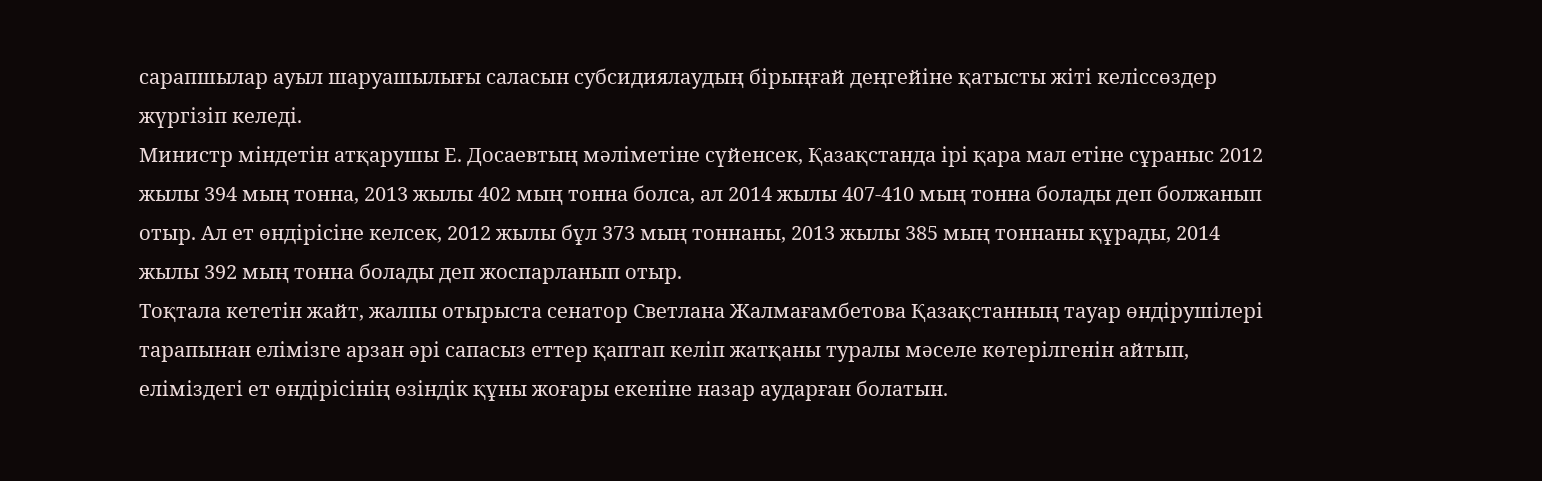сарапшылар ауыл шаруашылығы саласын субсидиялаудың бірыңғай деңгейіне қатысты жіті келіссөздер жүргізіп келеді.
Министр міндетін атқарушы Е. Досаевтың мәліметіне сүйенсек, Қазақстанда ірі қара мал етіне сұраныс 2012 жылы 394 мың тонна, 2013 жылы 402 мың тонна болса, ал 2014 жылы 407-410 мың тонна болады деп болжанып отыр. Ал ет өндірісіне келсек, 2012 жылы бұл 373 мың тоннаны, 2013 жылы 385 мың тоннаны құрады, 2014 жылы 392 мың тонна болады деп жоспарланып отыр.
Тоқтала кететін жайт, жалпы отырыста сенатор Светлана Жалмағамбетова Қазақстанның тауар өндірушілері тарапынан елімізге арзан әрі сапасыз еттер қаптап келіп жатқаны туралы мәселе көтерілгенін айтып, еліміздегі ет өндірісінің өзіндік құны жоғары екеніне назар аударған болатын.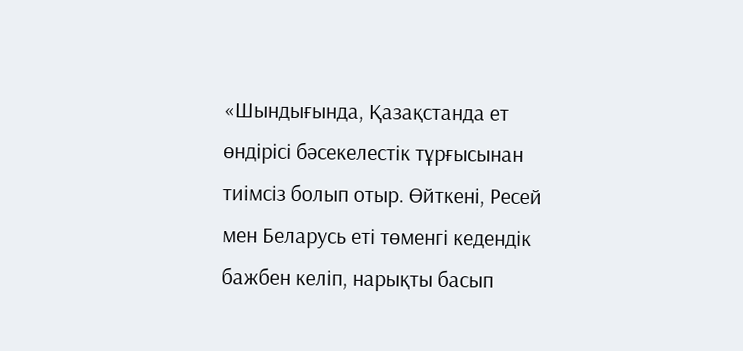«Шындығында, Қазақстанда ет өндірісі бәсекелестік тұрғысынан тиімсіз болып отыр. Өйткені, Ресей мен Беларусь еті төменгі кедендік бажбен келіп, нарықты басып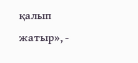қалып жатыр», -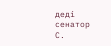деді сенатор С.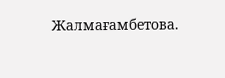Жалмағамбетова.